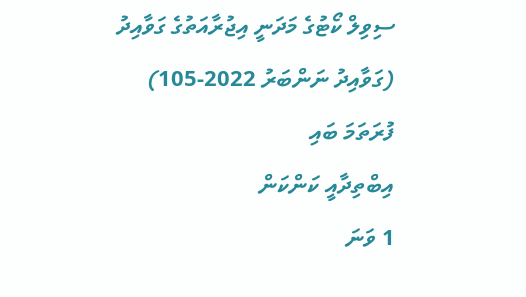ސިވިލް ކޯޓުގެ މަދަނީ އިޖުރާއަތުގެ ގަވާއިދު
(ގަވާއިދު ނަންބަރު 2022-105)
ފުރަތަމަ ބައި
އިބްތިދާއީ ކަންކަން
1 ވަނަ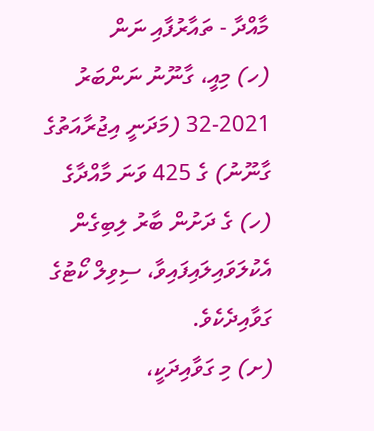މާއްދާ - ތައާރުފާއި ނަން
(ހ) މިއީ، ގާނޫނު ނަންބަރު 2021-32 (މަދަނީ އިޖުރާއަތުގެ ގާނޫނު) ގެ 425 ވަނަ މާއްދާގެ (ހ) ގެ ދަށުން ބާރު ލިބިގެން އެކުލަވައިލައިފައިވާ، ސިވިލް ކޯޓުގެ ގަވާއިދެކެވެ.
(ށ) މި ގަވާއިދަކީ،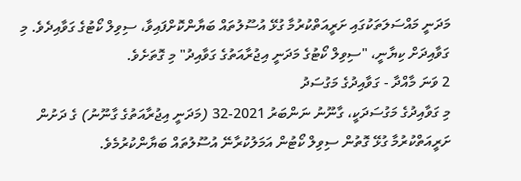މަދަނީ މައްސަލަތަކުގައި ށަރީއަތްކުރުމާ ގުޅޭ އުސޫލުތައް ބަޔާންކޮށްފައިވާ، ސިވިލް ކޯޓުގެ ގަވާއިދެވެ. މި ގަވާއިދަށް ކިޔާނީ، "ސިވިލް ކޯޓުގެ މަދަނީ އިޖުރާއަތުގެ ގަވާއިދު" މި ގޮތަށެވެ.
2 ވަނަ މާއްދާ - ގަވާއިދުގެ މަގުސަދު
މި ގަވާއިދުގެ މަގުސަދަކީ، ގާނޫނު ނަންބަރު 2021-32 (މަދަނީ އިޖުރާއަތުގެ ގާނޫނު) ގެ ދަށުން ށަރީއަތްކުރުމާ ގުޅޭ ގޮތުން ސިވިލް ކޯޓުން އަމަލުކުރާނޭ އުސޫލުތައް ބަޔާންކުރުމެވެ.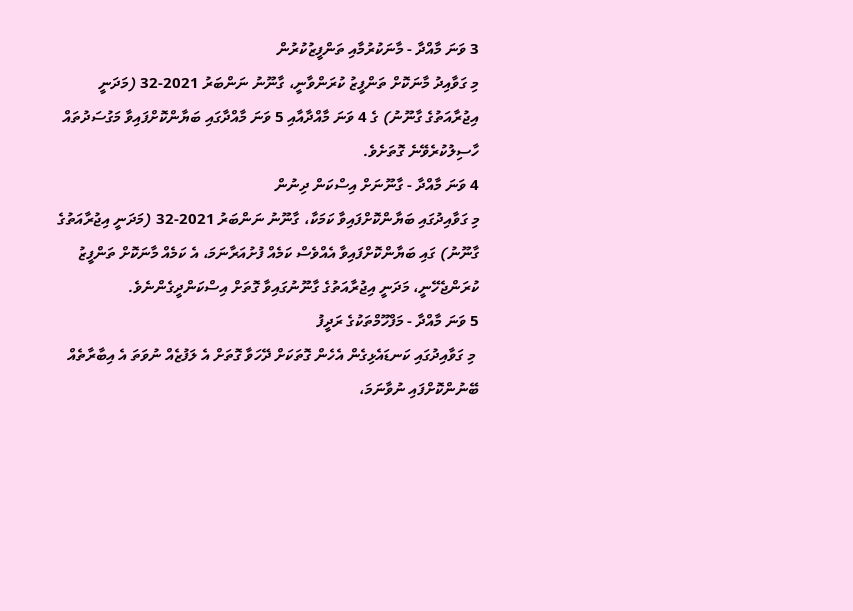3 ވަނަ މާއްދާ - މާނަކުރުމާއި ތަންފީޒުކުރުން
މި ގަވާއިދު މާނަކޮށް ތަންފީޒު ކުރަންވާނީ، ގާނޫނު ނަންބަރު 2021-32 (މަދަނީ އިޖުރާއަތުގެ ގާނޫނު) ގެ 4 ވަނަ މާއްދާއާއި 5 ވަނަ މާއްދާގައި ބަޔާންކޮށްފައިވާ މަގުސަދުތައް ހާސިލުކުރެވޭނެ ގޮތަށެވެ.
4 ވަނަ މާއްދާ - ގާނޫނަށް އިސްކަން ދިނުން
މި ގަވާއިދުގައި ބަޔާންކޮށްފައިވާ ކަމަކާ، ގާނޫނު ނަންބަރު 2021-32 (މަދަނީ އިޖުރާއަތުގެ ގާނޫނު) ގައި ބަޔާންކޮށްފައިވާ އެއްވެސް ކަމެއް ފުށުއަރާނަމަ، އެ ކަމެއް މާނަކޮށް ތަންފީޒު ކުރަންޖެހޭނީ، މަދަނީ އިޖުރާއަތުގެ ގާނޫނުގައިވާ ގޮތަށް އިސްކަންދީގެންނެވެ.
5 ވަނަ މާއްދާ - މަފްހޫމްތަކުގެ ރަދީފު
 މި ގަވާއިދުގައި ކަނޑައެޅިގެން އެހެން ގޮތަކަށް ދޭހަވާ ގޮތަށް އެ ލަފުޒެއް ނުވަތަ އެ އިބާރާތެއް ބޭނުންކޮށްފައި ނުވާނަމަ،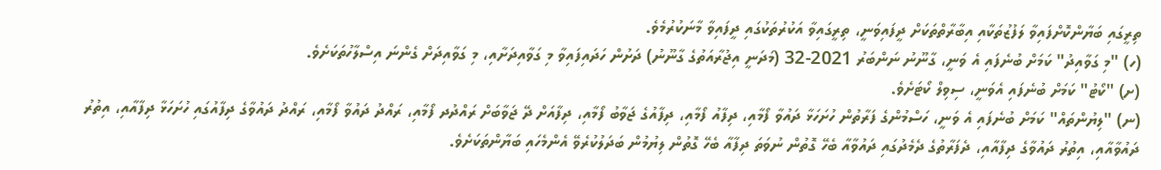ތިރީގައި ބަޔާންކޮށްފައިވާ ލަފުޒުތަކާއި އިބާރާތްތަކަށް ދީފައިވަނީ، ތިރީގައިވާ އަކުރުތަކުގައި ދީފައިވާ މާނަކުރުމެވެ.
(ހ) "މި ގަވާއިދު" ކަމަށް ބުނެފައި އެ ވަނީ، ގާނޫނު ނަންބަރު 2021-32 (މަދަނީ އިޖުރާއަތުގެ ގާނޫނު) ދަށުން ހަދައިފައިވާ މި ގަވާއިދަށާއި، މި ގަވާއިދަށް ގެންނަ އިސްލާހުތަކަށެވެ.
(ށ) "ކޯޓު" ކަމަށް ބުނެފައި އެވަނީ، ސިވިލް ކޯޓަށެވެ.
(ނ) "ލިޔުންތައް" ކަމަށް ބުނެފައި އެ ވަނީ، ހަސްމުންގެ ފަރާތުން ހުށަހަޅާ ދައުވާ ފޯމާއި، ދިފާއު ފޯމާއި، ދިފާއުގެ ޖަވާބު ފޯމާއި، ދިފާއަށް ދޭ ޖަވާބަށް ރައްދުދ ފޯމާއި، ރައްދު ދައުވާ ފޯމާއި، ރައްދު ދައުވާގެ ދިފާއުގައި ހުށަހަޅާ ދިފާއާއި، އިތުރު ދައުވާއާއި، އިތުރު ދައުވާގެ ދިފާއާއި، ދެފަރާތުގެ ދެމެދުގައި ދައުވާއާ ބެހޭ ގޮތުން ނުވަތަ ދިފާއާ ބެހޭ ގޮތުން ލިޔުމުން ބަދަލުކުރެވޭ އެންމެހައި ބަޔާންތަކަށެވެ.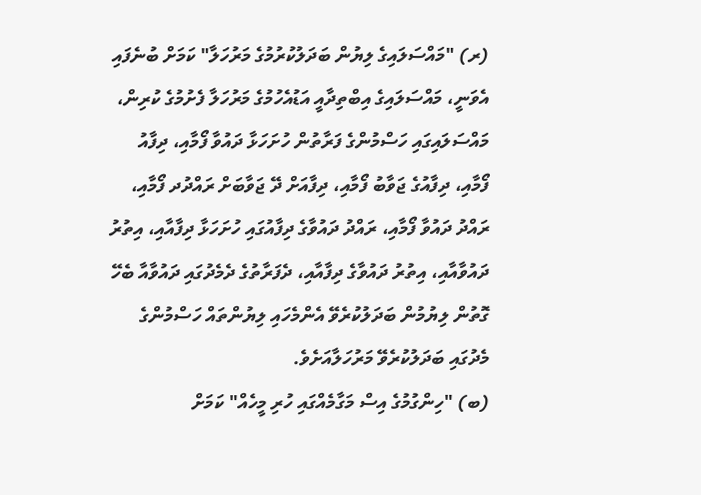(ރ) "މައްސަލައިގެ ލިޔުން ބަދަލުކުރުމުގެ މަރުހަލާ" ކަމަށް ބުނެފައި އެވަނީ، މައްސަލައިގެ އިބްތިދާއީ އަޑުއެހުމުގެ މަރުހަލާ ފެށުމުގެ ކުރިން، މައްސަލައިގައި ހަސްމުންގެ ފަރާތުން ހުށަހަޅާ ދައުވާ ފޯމާއި، ދިފާއު ފޯމާއި، ދިފާއުގެ ޖަވާބު ފޯމާއި، ދިފާއަށް ދޭ ޖަވާބަށް ރައްދުދ ފޯމާއި، ރައްދު ދައުވާ ފޯމާއި، ރައްދު ދައުވާގެ ދިފާއުގައި ހުށަހަޅާ ދިފާއާއި، އިތުރު ދައުވާއާއި، އިތުރު ދައުވާގެ ދިފާއާއި، ދެފަރާތުގެ ދެމެދުގައި ދައުވާއާ ބެހޭ ގޮތުން ލިޔުމުން ބަދަލުކުރެވޭ އެންމެހައި ލިޔުންތައް ހަސްމުންގެ މެދުގައި ބަދަލުކުރެވޭ މަރުހަލާއަށެވެ.
(ބ) "ހިންގުމުގެ އިސް މަގާމެއްގައި ހުރި މީހެއް" ކަމަށް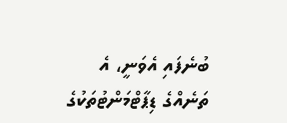ބުނެފައި އެވަނީ، އެ ތަނެއްގެ ޑިޕާޓްމަންޓުތަކުގެ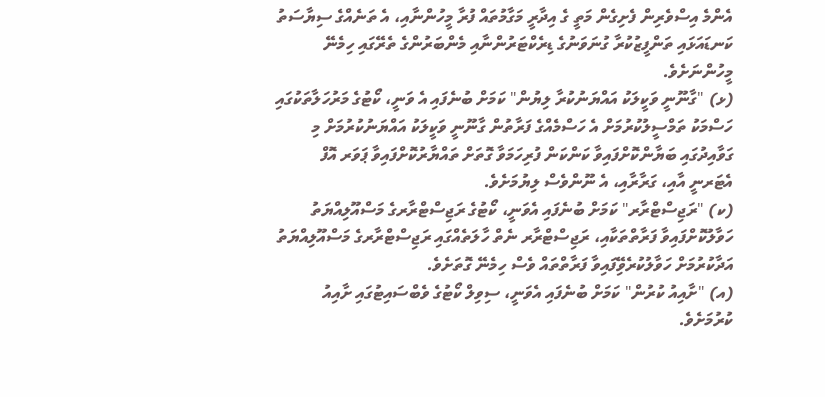އެންމެ އިސްވެރިން ފެށިގެން މަތީ ގެ އިދާރީ މަގާމުތައް ފުރާ މީހުންނާއި، އެ ތަނެއްގެ ސިޔާސަތު ކަނޑައަޅައި ތަންފީޒުކުރާ ގުނަވަނުގެ ޑިރެކްޓަރުންނާއި މެންބަރުންގެ ތެރޭގައި ހިމެނޭ މީހުންނަށެވެ.
(ޅ) "ގާނޫނީ ވަކީލަކު އައްޔަނުކުރާ ލިޔުން" ކަމަށް ބުނެފައި އެ ވަނީ، ކޯޓުގެ މަރުހަލާތަކުގައި ހަސްމަކު ތަމްސީލުކުރުމަށް އެ ހަސްމެއްގެ ފަރާތުން ގާނޫނީ ވަކީލަކު އައްޔަނުކުރުމަށް މި ގަވާއިދުގައި ބަޔާންކޮށްފައިވާ ކަންކަން ފުރިހަމަވާ ގޮތަށް ތައްޔާރުކޮށްފައިވާ ޕަވަރ އޮފް އެޓަރނީ އާއި، ގަރާރާއި، އެ ނޫންވެސް ލިޔުމަށެވެ.
(ކ) "ރަޖިސްޓްރާރ" ކަމަށް ބުނެފައި އެވަނީ، ކޯޓުގެ ރަޖިސްޓްރާރގެ މަސްއޫލިއްޔަތު ހަވާލުކޮށްފައިވާ ފަރާތްތަކާއި، ރަޖިސްޓްރާރ ނެތް ހާލަތެއްގައި ރަޖިސްޓްރާރގެ މަސްއޫލިއްޔަތު އަދާކުރުމަށް ހަވާލުކުރެވޭިފައިވާ ފަރާތްތައް ވެސް ހިމެނޭ ގޮތަށެވެ.
(އ) "ށާއިއު ކުރުން" ކަމަށް ބުނެފައި އެވަނީ، ސިވިލް ކޯޓުގެ ވެބްސައިޓުގައި ށާއިއު ކުރުމަށެވެ.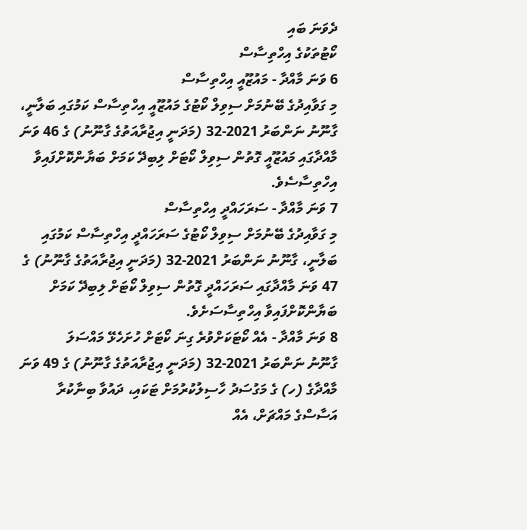ދެވަނަ ބައި
ކޯޓުތަކުގެ އިހްތިސާސް
6 ވަނަ މާއްދާ - މައުޒޫއީ އިހްތިސާސް
މި ގަވާއިދުގެ ބޭނުމަށް ސިވިލް ކޯޓުގެ މައުޒޫއީ އިހްތިސާސް ކަމުގައި ބަލާނީ، ގާނޫނު ނަންބަރު 2021-32 (މަދަނީ އިޖުރާއަތުގެ ގާނޫނު) ގެ 46 ވަނަ މާއްދާގައި މައުޒޫއީ ގޮތުން ސިވިލް ކޯޓަށް ލިބިދޭ ކަމަށް ބަޔާންކޮށްފައިވާ އިހްތިސާސެވެ.
7 ވަނަ މާއްދާ - ސަރަހައްދީ އިހްތިސާސް
މި ގަވާއިދުގެ ބޭނުމަށް ސިވިލް ކޯޓުގެ ސަރަހައްދީ އިހްތިސާސް ކަމުގައި ބަލާނީ، ގާނޫނު ނަންބަރު 2021-32 (މަދަނީ އިޖުރާއަތުގެ ގާނޫނު) ގެ 47 ވަނަ މާއްދާގައި ސަރަހައްދީ ގޮތުން ސިވިލް ކޯޓަށް ލިބިދޭ ކަމަށް ބަޔާންކޮށްފައިވާ އިހްތިސާސަށެވެ.
8 ވަނަ މާއްދާ - އެއް ކޯޓަކަށްވުރެ ގިނަ ކޯޓަށް ހުށަހެޅޭ މައްސަލަ
ގާނޫނު ނަންބަރު 2021-32 (މަދަނީ އިޖުރާއަތުގެ ގާނޫނު) ގެ 49 ވަނަ މާއްދާގެ (ހ) ގެ މަގުސަދު ހާސިލުކުރުމަށް ޓަކައި، ދައުވާ ބިނާކުރާ އަސާސްގެ މައްޗަށް، އެއް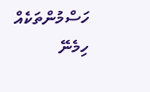ހަސްމުންތަކެއް ހިމެނޭ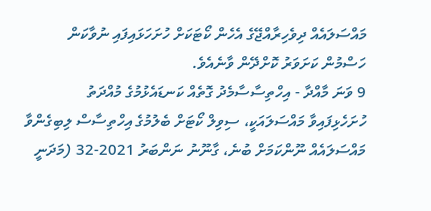މައްސަލައެއް ދިވެހިރާއްޖޭގެ އެހެން ކޯޓަކަށް ހުށަހަޅައިފައި ނުވާކަން ހަސްމުން ކަށަވަރު ކޮށްދޭން ވާނެއެވެ.
9 ވަނަ މާއްދާ - އިހްތިސާސާމެދު ގޮތެއް ކަނޑައެޅުމުގެ މުއްދަތު
ހުށަހެޅިފައިވާ މައްސަލައަކީ، ސިވިލް ކޯޓަށް ބެލުމުގެ އިހްތިސާސް ލިބިގެންވާ މައްސަލައެއް ނޫންކަމަށް ބުނެ، ގާނޫނު ނަންބަރު 2021-32 (މަދަނީ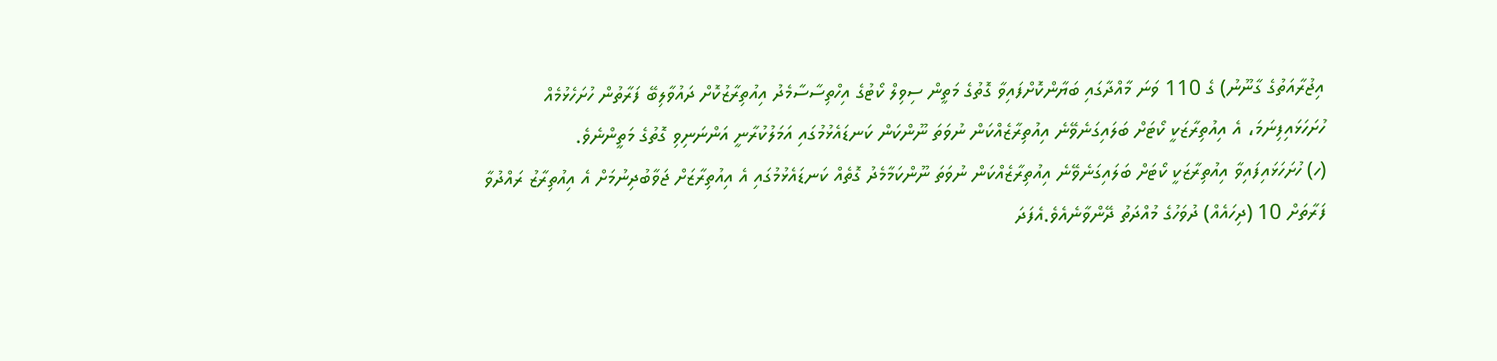އިޖުރާއަތުގެ ގާނޫނު) ގެ 110 ވަނަ މާއްދާގައި ބަޔާންކޮށްފައިވާ ގޮތުގެ މަތީން ސިވިލް ކޯޓުގެ އިހްތިސާސާމެދު އިއުތިރާޒުކޮށް ދައުވާލިބޭ ފަރާތުން ހުށަހެޅުމެއް ހުށަހަޅައިފިނަމަ، އެ އިއުތިރާޒަކީ ކޯޓަށް ބަލައިގަނެވޭނެ އިއުތިރާޒެއްކަން ނުވަތަ ނޫންކަން ކަނޑައެޅުމުގައި އަމަލުކުރާނީ އަންނަނިވި ގޮތުގެ މަތީންނެވެ.
(ހ) ހުށަހަޅައިފައިވާ އިއުތިރާޒަކީ ކޯޓަށް ބަލައިގަނެވޭނެ އިއުތިރާޒެއްކަން ނުވަތަ ނޫންކަމާމެދު ގޮތެއް ކަނޑައެޅުމުގައި އެ އިއުތިރާޒަށް ޖަވާބުދިނުމަށް އެ އިއުތިރާޒު ރައްދުވާ ފަރާތަށް 10 (ދިހައެއް) ދުވަހުގެ މުއްދަތު ދޭންވާނެއެވެ.އެފަދަ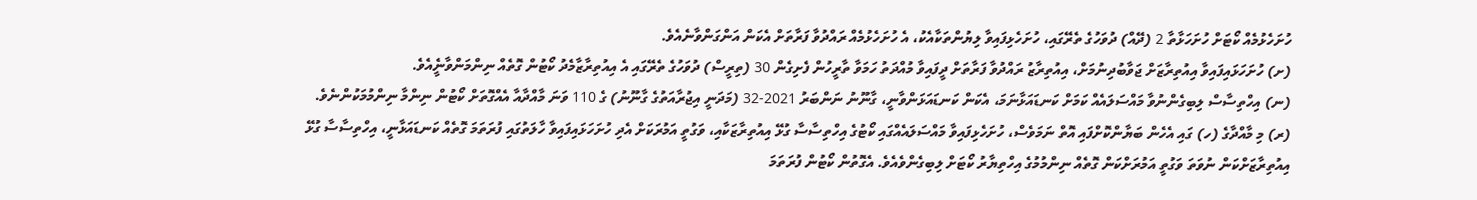ހުށަހެޅުމެއް ކޯޓަށް ހުށަހަޅާތާ 2 (ދޭއް) ދުވަހުގެ ތެރޭގައި، ހުށަހެޅިފައިވާ ލިޔުންތަކާއެކު، އެ ހުށަހެޅުމެއް ރައްދުވާ ފަރާތަށް އެކަން އަންގަންވާނެއެވެ.
(ށ) ހުށަހަޅައިފައިވާ އިއުތިރާޒަށް ޖަވާބުދިނުމަށް، އިއުތިރާޒު ރައްދުވާ ފަރާތަށް ދީފައިވާ މުއްދަތު ހަމަވާ ތާރީހުން ފެށިގެން 30 (ތިރީސް) ދުވަހުގެ ތެރޭގައި އެ އިއުތިރާޒާމެދު ކޯޓުން ގޮތެއް ނިންމަންވާނީެއެވެ.
(ނ) އިހްތިސާސް ލިބިގެންނުވާ މައްސަލައެއް ކަމަށް ކަނޑައަޅާނަމަ، އެކަން ކަނޑައަޅަންވާނީ، ގާނޫނު ނަންބަރު 2021-32 (މަދަނީ އިޖުރާއަތުގެ ގާނޫނު) ގެ 110 ވަނަ މާއްދާއާ އެއްގޮތަށް ކޯޓުން ނިންމާ ނިންމުމަކުންނެވެ.
(ރ) މި މާއްދާގެ (ހ) ގައި އެހެން ބަޔާންކޮށްފައި އޮތް ނަމަވެސް، ހުށަހެޅިފައިވާ މައްސަލައެއްގައި ކޯޓުގެ އިހްތިސާސާ ގުޅޭ އިއުތިރާޒަކާއި، ވަގުތީ އަމުރަކަށް އެދި ހުށަހަޅައިފައިވާ ހާލަތުގައި ފުރަތަމަ ގޮތެއް ކަނޑައަޅާނީ، އިހްތިސާސާ ގުޅޭ  އިއުތިރާޒަށްކަން ނުވަތަ ވަގުތީ އަމުރަށްކަން ގޮތެއް ނިންމުމުގެ އިހްތިޔާރު ކޯޓަށް ލިބިގެންވެއެވެ. އެގޮތުން ކޯޓުން ފުރަތަމަ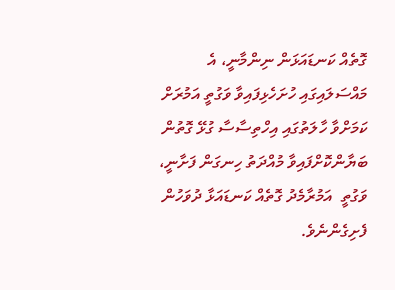ގޮތެއް ކަނޑައަޅަން ނިންމާނީ، އެ މައްސަލައިގައި ހުށަހެޅިފައިވާ ވަގުތީ އަމުރަށް ކަމަށްވާ ހާލަތުގައި އިހްތިސާސާ ގުޅޭ ގޮތުން ބަޔާންކޮށްފައިވާ މުއްދަތު ހިނގަން ފަށާނީ، ވަގުތީ  އަމުރާމެދު ގޮތެއް ކަނޑައަޅާ ދުވަހުން ފެށިގެންނެވެ.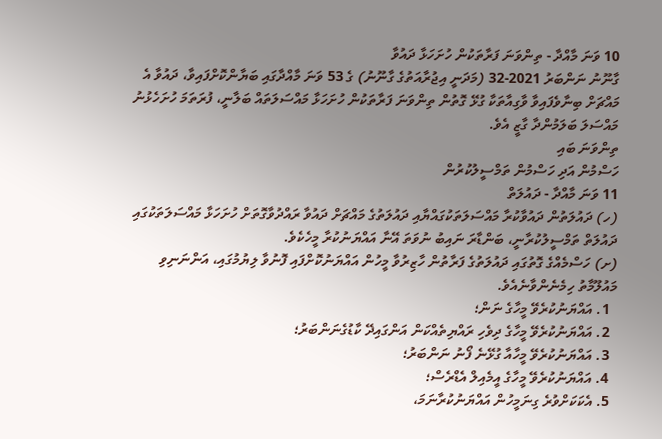10 ވަނަ މާއްދާ - ތިންވަނަ ފަރާތަކުން ހުށަހަޅާ ދައުވާ
ގާނޫނު ނަންބަރު 2021-32 (މަދަނީ އިޖުރާއަތުގެ ގާނޫނު) ގެ 53 ވަނަ މާއްދާގައި ބަޔާންކޮށްފައިވާ، ދައުވާ އެ މައްޗަށް ބިނާވެފައިވާ ވާގިއާތަކާ ގުޅޭ ގޮތުން ތިންވަނަ ފަރާތަކުން ހުށަހަޅާ މައްސަލަތައް ބަލާނީ، ފުރަތަމަ ހުށަހެޅުނު މައްސަލަ ބަލަމުންދާ ގާޒީ އެވެ.
ތިންވަނަ ބައި
ހަސްމުން އަދި ހަސްމުން ތަމްސީލުކުރުން
11 ވަނަ މާއްދާ - ދައުލަތް
(ހ) ދައުލަތުން ދައުވާކުރާ މައްސަލަތަކުގައްޔާއި ދައުލަތުގެ މައްޗަށް ދައުވާ ރައްދުވާގޮތަށް ހުށަހަޅާ މައްސަލަތަކުގައި ދައުލަތް ތަމްސީލުކުރާނީ، ބަންޑާރަ ނައިބު ނުވަތަ އޭނާ އައްޔަނުކުރާ މީހެކެވެ.
(ށ) ހަސްމެއްގެ ގޮތުގައި ދައުލަތުގެ ފަރާތުން ހާޒިރުވާ މީހުން އައްޔަނުކޮށްފައި ފޮނުވާ ލިޔުމުގައި، އަންނަނިވި މައުލޫމާތު ހިމެނެންވާނެއެވެ.
  1. އައްޔަނުކުރެވޭ މީހާގެ ނަން؛
  2. އައްޔަނުކުރެވޭ މީހާގެ ދިވެހި ރައްޔިތެއްކަން އަންގައިދޭ ކާޑުގެނަންބަރު؛
  3. އައްޔަނުކުރެވޭ މީހާއާ ގުޅޭނެ ފޯނު ނަންބަރު؛
  4. އައްޔަނުކުރެވޭ މީހާގެ އީމެއިލް އެޑްރެސް؛
  5. އެކަކަށްވުރެ ގިނަމީހުން އައްޔަނުކުރާނަމަ،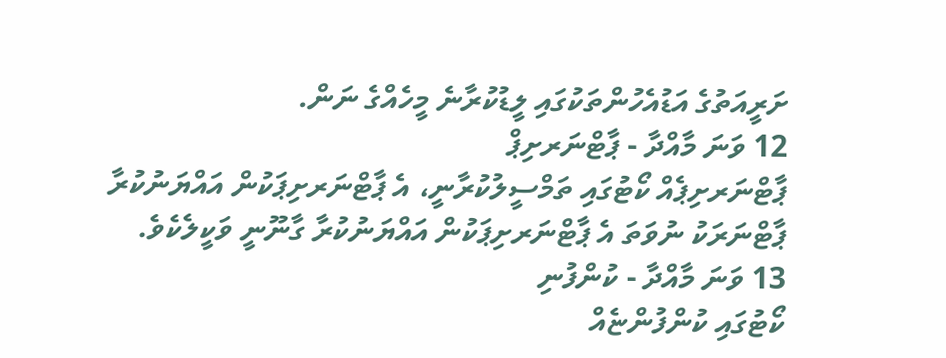ށަރީއަތުގެ އަޑުއެހުންތަކުގައި ލީޑުކުރާނެ މީހެއްގެ ނަން.
12 ވަނަ މާއްދާ - ޕާޓްނަރށިޕް
ޕާޓްނަރށިޕެއް ކޯޓުގައި ތަމްސީލުކުރާނީ، އެ ޕާޓްނަރށިޕަކުން އައްޔަނުކުރާ ޕާޓްނަރަކު ނުވަތަ އެ ޕާޓްނަރށިޕަކުން އައްޔަނުކުރާ ގާނޫނީ ވަކީލެކެވެ.
13 ވަނަ މާއްދާ - ކުންފުނި
ކޯޓުގައި ކުންފުންޏެއް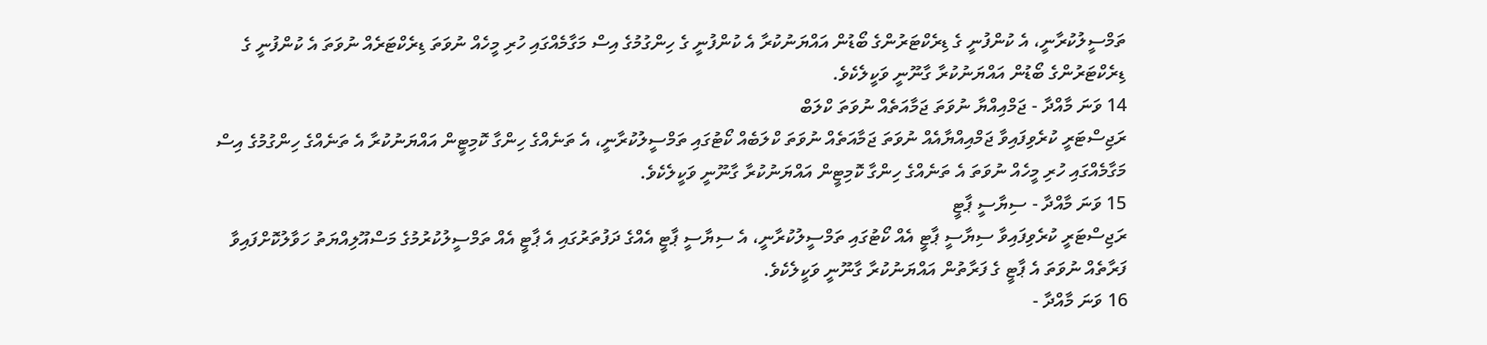ތަމްސީލުކުރާނީ، އެ ކުންފުނީ ގެ ޑިރެކްޓަރުންގެ ބޯޑުން އައްޔަނުކުރާ އެ ކުންފުނީ ގެ ހިންގުމުގެ އިސް މަގާމެއްގައި ހުރި މީހެއް ނުވަތަ ޑިރެކްޓަރެއް ނުވަތަ އެ ކުންފުނީ ގެ ޑިރެކްޓަރުންގެ ބޯޑުން އައްޔަނުކުރާ ގާނޫނީ ވަކީލެކެވެ.
14 ވަނަ މާއްދާ - ޖަމްއިއްޔާ ނުވަތަ ޖަމާއަތެއް ނުވަތަ ކްލަބް
ރަޖިސްޓަރީ ކުރެވިފައިވާ ޖަމްއިއްޔާއެއް ނުވަތަ ޖަމާއަތެއް ނުވަތަ ކްލަބެއް ކޯޓުގައި ތަމްސީލުކުރާނީ، އެ ތަނެއްގެ ހިންގާ ކޮމިޓީން އައްޔަނުކުރާ އެ ތަނެއްގެ ހިންގުމުގެ އިސް މަގާމެއްގައި ހުރި މީހެއް ނުވަތަ އެ ތަނެއްގެ ހިންގާ ކޮމިޓީން އައްޔަނުކުރާ ގާނޫނީ ވަކީލެކެވެ.
15 ވަނަ މާއްދާ - ސިޔާސީ ޕާޓީ
ރަޖިސްޓަރީ ކުރެވިފައިވާ ސިޔާސީ ޕާޓީ އެއް ކޯޓުގައި ތަމްސީލުކުރާނީ، އެ ސިޔާސީ ޕާޓީ އެއްގެ ދަފުތަރުގައި އެ ޕާޓީ އެއް ތަމްސީލުކުރުމުގެ މަސްއޫލިއްޔަތު ހަވާލުކޮށްފައިވާ ފަރާތެއް ނުވަތަ އެ ޕާޓީ ގެ ފަރާތުން އައްޔަނުކުރާ ގާނޫނީ ވަކީލެކެވެ.
16 ވަނަ މާއްދާ -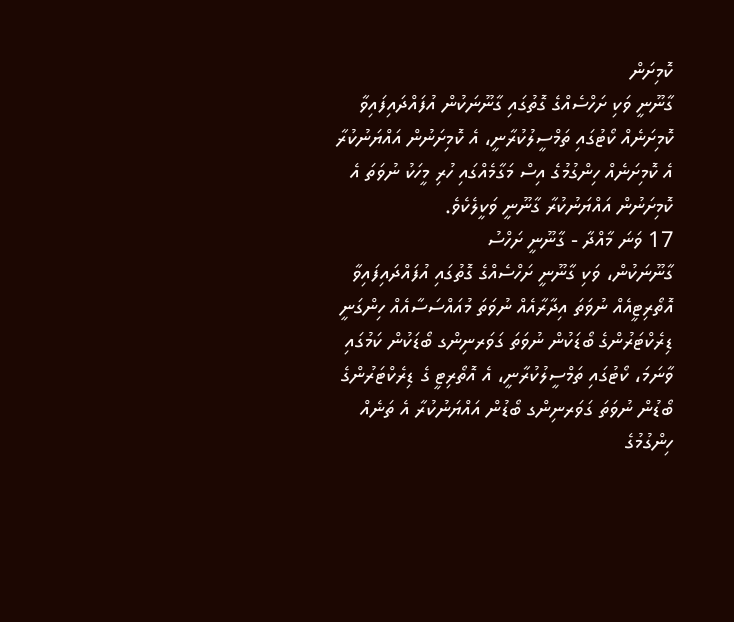ކޮމިށަން
ގާނޫނީ ވަކި ށަހްސެއްގެ ގޮތުގައި ގާނޫނަކުން އުފައްދައިފައިވާ ކޮމިށަނެއް ކޯޓުގައި ތަމްސީލުކުރާނީ، އެ ކޮމިށަނުން އައްޔަނުކުރާ އެ ކޮމިށަނެއް ހިންގުމުގެ އިސް މަގާމެއްގައި ހުރި މީހަކު ނުވަތަ އެ ކޮމިށަނުން އައްޔަނުކުރާ ގާނޫނީ ވަކީލެކެވެ.
17 ވަނަ މާއްދާ - ގާނޫނީ ށަހްސު
ގާނޫނަކުން، ވަކި ގާނޫނީ ށަހްސެއްގެ ގޮތުގައި އުފައްދައިފައިވާ އޮތޯރިޓީއެއް ނުވަތަ އިދާރާއެއް ނުވަތަ މުއައްސަސާއެއް ހިންގަނީ ޑިރެކްޓަރުންގެ ބޯޑަކުން ނުވަތަ ގަވަރނިންގ ބޯޑަކުން ކަމުގައި ވާނަމަ، ކޯޓުގައި ތަމްސީލުކުރާނީ، އެ އޮތޯރިޓީ ގެ ޑިރެކްޓަރުންގެ ބޯޑުން ނުވަތަ ގަވަރނިންގ ބޯޑުން އައްޔަނުކުރާ އެ ތަނެއް ހިންގުމުގެ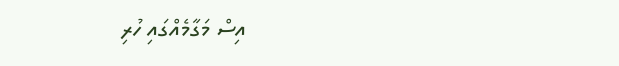އިސް މަގާމެއްގައި ހުރި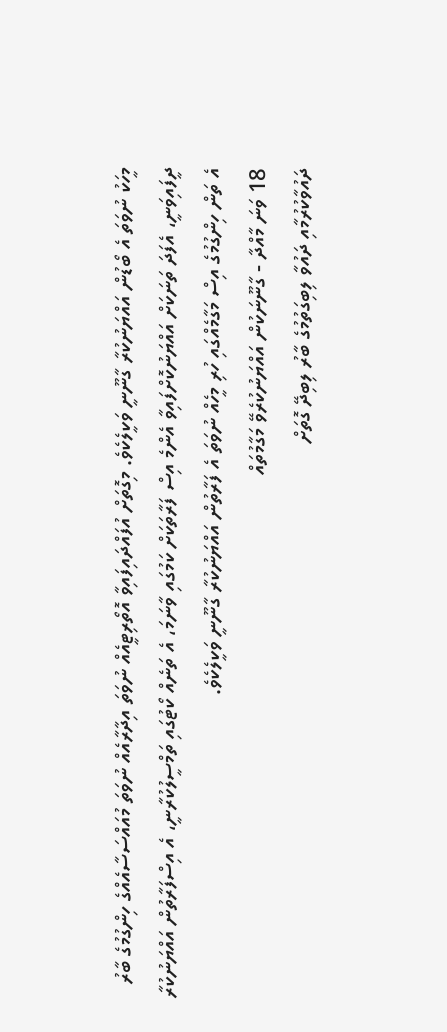މީހަކު ނުވަތަ އެ ބޯޑުން އައްޔަނުކުރާ ގާނޫނީ ވަކީލެކެވެ. މިގޮތަށް އުފައްދައިފައިވާ އޮތޯރިޓީއެއް ނުވަތަ އިދާރާއެއް ނުވަތަ މުއައްސަސާއެއްގެ ހިންގުމުގެ ބާރު ދީފައިވަނީ، އެފަދަ ތަނަކަށް އައްޔަނުކޮށްފައިވާ އެންމެ އިސް ފަރާތަކަށް ކަމުގައި ވާނަމަ، އެ ތަނެއް ކޯޓުގައި ތަމްސީލުކުރާނީ، އެ އިސްފަރާތުން އައްޔަނުކުރާ އެ ތަން ހިންގުމުގެ އިސް މަގާމެއްގައި ހުރި މީހެއް ނުވަތަ އެ ފަރާތުން އައްޔަނުކުރާ ގާނޫނީ ވަކީލެކެވެ.
18 ވަނަ މާއްދާ - ގާނޫނަކުން އައްޔަނުކުރެވޭ މަގާމުތައް
ދައުވާކުރުމާއި ދައުވާ ލިބިގަތުމުގެ ބާރު ލިބިދޭ ގޮތަށް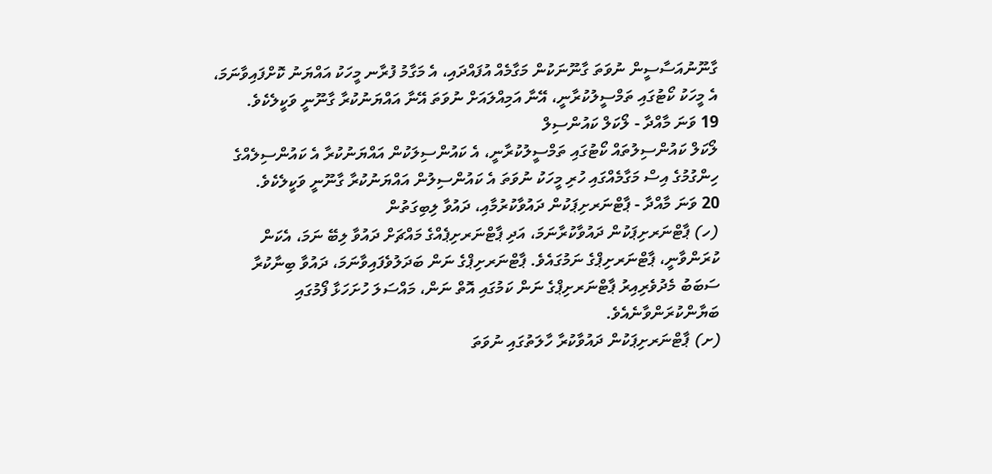ގާނޫނުއަސާސީން ނުވަތަ ގާނޫނަކުން މަގާމެއް އުފައްދައި، އެ މަގާމު ފުރާނ މީހަކު އައްޔަނު ކޮށްފައިވާނަމަ، އެ މީހަކު ކޯޓުގައި ތަމްސީލުކުރާނީ، އޭނާ އަމިއްލައަށް ނުވަތަ އޭނާ އައްޔަނުކުރާ ގާނޫނީ ވަކީލެކެވެ.
19 ވަނަ މާއްދާ - ލޯކަލް ކައުންސިލް
ލޯކަލް ކައުންސިލުތައް ކޯޓުގައި ތަމްސީލުކުރާނީ، އެ ކައުންސިލަކުން އައްޔަނުކުރާ އެ ކައުންސިލެއްގެ ހިންގުމުގެ އިސް މަގާމެއްގައި ހުރި މީހަކު ނުވަތަ އެ ކައުންސިލުން އައްޔަނުކުރާ ގާނޫނީ ވަކީލެކެވެ.
20 ވަނަ މާއްދާ - ޕާޓްނަރށިޕަކުން ދައުވާކުރުމާއި، ދައުވާ ލިބިގަތުން
(ހ) ޕާޓްނަރށިޕަކުން ދައުވާކުރާނަމަ، އަދި ޕާޓްނަރށިޕެއްގެ މައްޗަށް ދައުވާ ލިބޭ ނަމަ، އެކަން ކުރަންވާނީ، ޕާޓްނަރށިޕްގެ ނަމުގައެވެ. ޕާޓްނަރށިޕްގެ ނަން ބަދަލުވެފައިވާނަމަ، ދައުވާ ބިނާކުރާ ސަބަބު މެދުވެރިއިރު ޕާޓްނަރށިޕްގެ ނަން ކަމުގައި އޮތް ނަން، މައްސަލަ ހުށަހަޅާ ފޯމުގައި ބަޔާންކުރަންވާނެއެވެ.
(ށ) ޕާޓްނަރށިޕަކުން ދައުވާކުރާ ހާލަތުގައި ނުވަތަ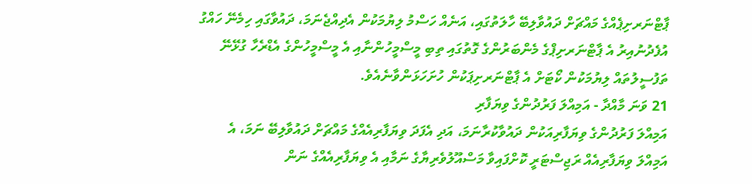ޕާޓްނަރށިޕެއްގެ މައްޗަށް ދައުވާލިބޭ ހާލަތުގައި، އަނެއް ހަސްމު ލިޔުމަކުން އެދިއްޖެނަމަ، ދައުވާގައި ހިމެނޭ ހައްގު އުފެދުނުއިރު އެ ޕާޓްނަރށިޕްގެ މެންބަރުންގެ ގޮތުގައި ތިބި މީސްމީހުންނާއި އެ މީސްމީހުންގެ އެޑްރެހާ ގުޅޭނޭ ތަފުސީލުތައް ލިޔުމަކުން ކޯޓަށް އެ ޕާޓްނަރށިޕަކުން ހުށަހަޅަންވާނެއެވެ.
21 ވަނަ މާއްދާ - އަމިއްލަ ފަރުދުންގެ ވިޔަފާރި
އަމިއްލަ ފަރުދުންގެ ވިޔަފާރިއަކުން ދައުވާކުރާނަމަ، އަދި އެފަދަ ވިޔަފާރިއެއްގެ މައްޗަށް ދައުވާލިބޭ ނަމަ، އެ އަމިއްލަ ވިޔަފާރިއެއް ރަޖިސްޓަރީ ކޮށްފައިވާ މަސްއޫލުވެރިޔާގެ ނަމާއި އެ ވިޔަފާރިއެއްގެ ނަން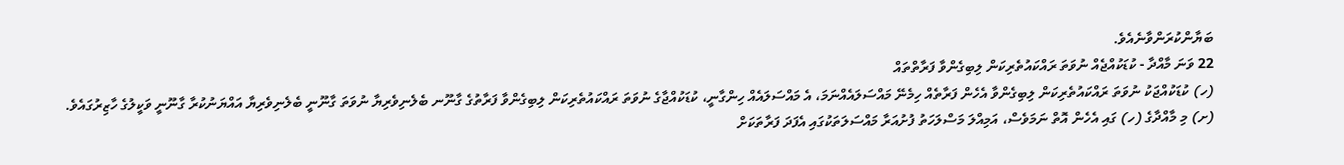ބަޔާންކުރަންވާނެއެވެ.
22 ވަނަ މާއްދާ - ކުޑަކުއްޖެއް ނުވަތަ ރައްކައުތެރިކަން ލިބިގެންވާ ފަރާތްތައް
(ހ) ކުޑަކުއްޖަކު ނުވަތަ ރައްކައުތެރިކަން ލިބިގެންވާ އެހެން ފަރާތެއް ހިމެނޭ މައްސަލައެއްނަމަ، އެ މައްސަލައެއް ހިންގާނީ، ކުޑަކުއްޖާގެ ނުވަތަ ރައްކައުތެރިކަން ލިބިގެންވާ ފަރާތުގެ ގާނޫނ ބެލެނިވެރިޔާ ނުވަތަ ގާނޫނީ ބެލެނިވެރިޔާ އައްޔަނުކުރާ ގާނޫނީ ވަކީލުގެ ހާޒިރުގައެވެ.
(ށ) މި މާއްދާގެ (ހ) ގައި އެހެން އޮތް ނަމަވެސް، އަމިއްލަ މަސްލަހަތު ފުށުއަރާ މައްސަލަތަކުގައި އެފަދަ ފަރާތަކަށް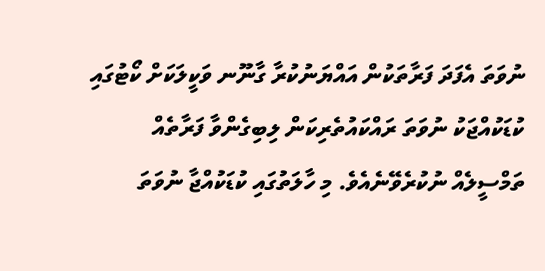ނުވަތަ އެފަދަ ފަރާތަކުން އައްޔަނުކުރާ ގާނޫނ ވަކީލަކަށް ކޯޓުގައި ކުޑަކުއްޖަކު ނުވަތަ ރައްކައުތެރިކަން ލިބިގެންވާ ފަރާތެއް ތަމްސީލެއް ނުކުރެވޭނެއެވެ. މި ހާލަތުގައި ކުޑަކުއްޖާ ނުވަތަ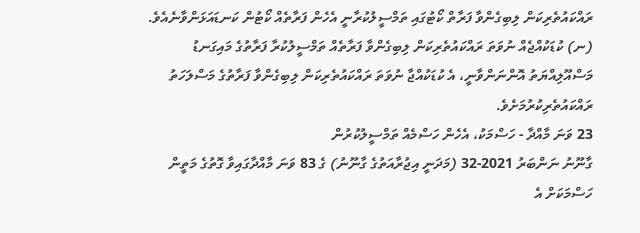ރައްކައުތެރިކަން ލިބިގެންވާ ފަރާތް ކޯޓުގައި ތަމްސީލުކުރާނީ އެހެން ފަރާތެއް ކޯޓުން ކަނޑައަޅަންވާނެއެވެ.
(ނ) ކުޑަކުއްޖެއް ނުވަތަ ރައްކައުތެރިކަން ލިބިގެންވާ ފަރާތެއް ތަމްސީލުކުރާ ފަރާތުގެ މައިގަނޑު މަސްއޫލިއްޔަތު އޮންނަންވާނީ، އެ ކުޑަކުއްޖާ ނުވަތަ ރައްކައުތެރިކަން ލިބިގެންވާ ފަރާތުގެ މަސްލަހަތު ރައްކައުތެރިކުރުމަށެވެ.
23 ވަނަ މާއްދާ - ހަސްމަކު، އެހެން ހަސްމެއް ތަމްސީލުކުރުން
ގާނޫނު ނަންބަރު 2021-32 (މަދަނީ އިޖުރާއަތުގެ ގާނޫނު) ގެ 83 ވަނަ މާއްދާގައިވާ ގޮތުގެ މަތީން ހަސްމަކަށް އެ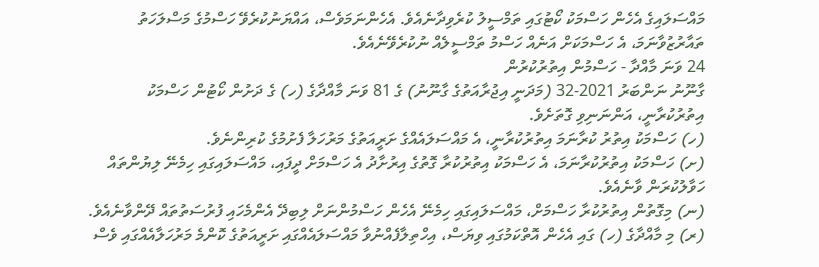މައްސަލައިގެ އެހެން ހަސްމަކު ކޯޓުގައި ތަމްސީލު ކުރެވިދާނެއެވެ. އެހެންނަމަވެސް، އައްޔަނުކުރެވޭ ހަސްމުގެ މަސްލަހަތު ތައާރުޒުވާނަމަ، އެ ހަސްމަކަށް އަނެއް ހަސްމު ތަމްސީލެއް ނުކުރެވޭނެއެވެ.
24 ވަނަ މާއްދާ - ހަސްމުން އިތުރުކުރުން
ގާނޫނު ނަންބަރު 2021-32 (މަދަނީ އިޖުރާއަތުގެ ގާނޫނު) ގެ 81 ވަނަ މާއްދާގެ (ހ) ގެ ދަށުން ކޯޓުން ހަސްމަކު އިތުރުކުރާނީ، އަންނަނިވި ގޮތަށެވެ.
(ހ) ހަސްމަކު އިތުރު ކުރާނަމަ އިތުރުކުރާނީ، އެ މައްސަލައެއްގެ ށަރީއަތުގެ މަރުހަލާ ފެށުމުގެ ކުރިންނެވެ.
(ށ) ހަސްމަކު އިތުރުކުރާނަމަ، އެ ހަސްމަކު އިތުރުކުރާ ގޮތުގެ އިރުށާދު އެ ހަސްމަށް ދީފައި، މައްސަލައިގައި ހިމެނޭ ލިޔުންތައް ހަވާލުކުރަން ވާނެއެވެ.
(ނ) މިގޮތުން އިތުރުކުރާ ހަސްމަށް، މައްސަލައިގައި ހިމެނޭ އެހެން ހަސްމުންނަށް ލިބިދޭ އެންމެހައި ފުރުސަތުތައް ދޭންވާނެއެވެ.
(ރ) މި މާއްދާގެ (ހ) ގައި އެހެން އޮތްކަމުގައި ވިޔަސް، އިހްތިލާފެއްނުވާ މައްސަލައެއްގައި ށަރީއަތުގެ ކޮންމެ މަރުހަލާއެއްގައި ވެސް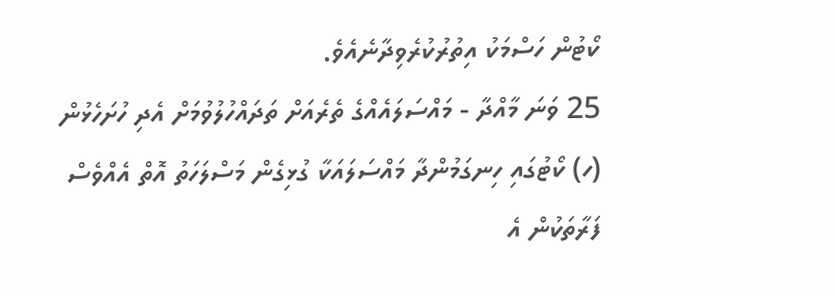ކޯޓުން ހަސްމަކު އިތުރުކުރެވިދާނެއެވެ.
25 ވަނަ މާއްދާ - މައްސަލައެއްގެ ތެރެއަށް ތަދައްހުލުވުމަށް އެދި ހުށަހެޅުން
(ހ) ކޯޓުގައި ހިނގަމުންދާ މައްސަލައަކާ ގުޅިގެން މަސްލަހަތު އޮތް އެއްވެސް ފަރާތަކުން އެ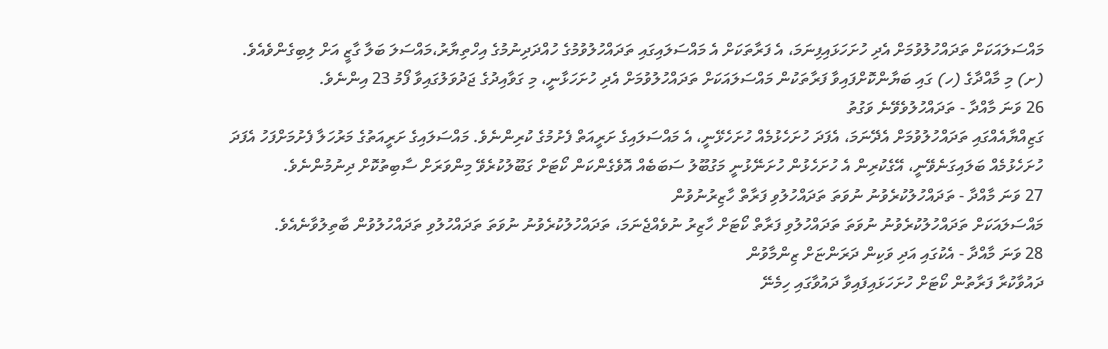މައްސަލައަކަށް ތަދައްހުލުވުމަށް އެދި ހުށަހަޅައިފިނަމަ، އެ ފަރާތަކަށް އެ މައްސަލައިގައި ތަދައްހުލުވުމުގެ ހުއްދަދިނުމުގެ އިހްތިޔާރު،މައްސަލަ ބަލާ ގާޒީ އަށް ލިބިގެންވެއެވެ.
(ށ) މި މާއްދާގެ (ހ) ގައި ބަޔާންކޮށްފައިވާ ފަރާތަކުން މައްސަލައަކަށް ތަދައްހުލުވުމަށް އެދި ހުށަހަޅާނީ، މި ގަވާއިދުގެ ޖަދުވަލުގައިވާ ފޯމު 23 އިންނެވެ.
26 ވަނަ މާއްދާ - ތަދައްހުލުވެވޭނެ ވަގުތު
ގަޒިއްޔާއެއްގައި ތަދައްހުލުވުމަށް އެދޭނަމަ، އެފަދަ ހުށަހެޅުމެއް ހުށަހެޅޭނީ، އެ މައްސަލައިގެ ށަރީއަތް ފެށުމުގެ ކުރިންނެވެ. މައްސަލައިގެ ށަރީއަތުގެ މަރުހަލާ ފެށުމަށްފަހު އެފަދަ ހުށަހެޅުމެއް ބަލައިގަނެވޭނީ، އޭގެކުރިން އެ ހުށަހެޅުން ހުށަނޭޅުނީ މަގުބޫލު ސަބަބެއް އޮވެގެންކަން ކޯޓަށް ގަބޫލުކުރެވޭ މިންވަރަށް ސާބިތުކޮށް ދިނުމުންނެވެ.
27 ވަނަ މާއްދާ - ތަދައްހުލުކުރެވުނު ނުވަތަ ތަދައްހުލުވި ފަރާތް ހާޒިރުނުވުން
މައްސަލައަކަށް ތަދައްހުލުކުރެވުނު ނުވަތަ ތަދައްހުލުވި ފަރާތް ކޯޓަށް ހާޒިރު ނުވެއްޖެނަމަ، ތަދައްހުލުކުރެވުނު ނުވަތަ ތަދައްހުލުވި ތަދައްހުލުވުން ބާތިލުވާނެއެވެ.
28 ވަނަ މާއްދާ - އެކުގައި އަދި ވަކިން ދަރަންޏަށް ޒިންމާވުން
ދައުވާކުރާ ފަރާތުން ކޯޓަށް ހުށަހަޅައިފައިވާ ދައުވާގައި ހިމެނޭ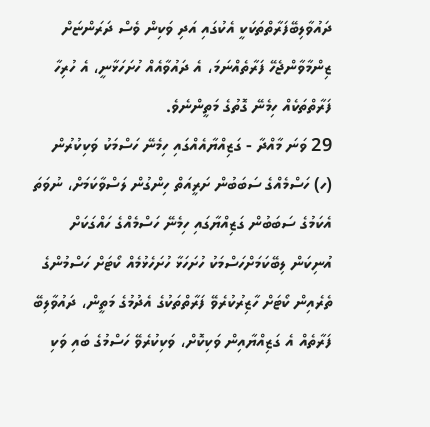ދައުވާލިބޭފަރާތްތަކަކީ އެކުގައި އަދި ވަކިން ވެސް ދަރަންޏަށް ޒިންމާވާންޖެހޭ ފަރާތެއްނަމަ، އެ ދައުވާއެއް ހުށަހަޅާނީ، އެ ހުރިހާ ފަރާތްތަކެއް ހިމެނޭ ގޮތުގެ މަތީންނެވެ.
29 ވަނަ މާއްދާ - ގަޒިއްޔާއެއްގައި ހިމެނޭ ހަސްމަކު ވަކިކުރުން
(ހ) ހަސްމެއްގެ ސަބަބުން ށަރީއަތް ހިންގުން ލަސްވާކަމަށް، ނުވަތަ އެކަމުގެ ސަބަބުން ގަޒިއްޔާގައި ހިމެނޭ ހަސްމެއްގެ ހައްގަކަށް އުނިކަން ލިބޭކަމަށްހަސްމަކު ހުށަހަޅާ ހުށަހެޅުމެއް ކޯޓަށް ހަސްމުންގެ ތެރެއިން ކޯޓަށް ހާޒިރުކުރެވޭ ފަރާތްތަކުގެ އެދުމުގެ މަތީން، ދައުވާލިބޭ ފަރާތެއް އެ ގަޒިއްޔާއިން ވަކިކޮށް، ވަކިކުރެވޭ ހަސްމުގެ ބައި ވަކި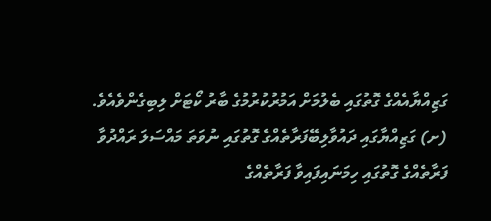ގަޒިއްޔާއެއްގެ ގޮތުގައި ބެލުމަށް އަމުރުކުރުމުގެ ބާރު ކޯޓަށް ލިބިގެންވެއެވެ.
(ށ) ގަޒިއްޔާގައި ދައުވާލިބޭފަރާތެއްގެ ގޮތުގައި ނުވަތަ މައްސަލަ ރައްދުވާ ފަރާތެއްގެ ގޮތުގައި ހިމަނައިފައިވާ ފަރާތެއްގެ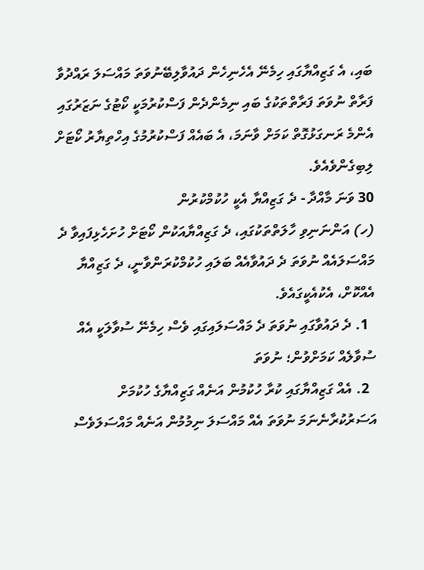ބައި، އެ ގަޒިއްޔާގައި ހިމެނޭ އެހެނިހެން ދައުވާލިބޭނުވަތަ މައްސަލަ ރައްދުވާ ފަރާތް ނުވަތަ ފަރާތްތަކުގެ ބައި ނިމެންދެން ފަސްކުރުމަކީ ކޯޓުގެ ނަޒަރުގައި އެންމެ ރަނގަޅުގޮތް ކަމަށް ވާނަމަ، އެ ބައެއް ފަސްކުރުމުގެ އިހްތިޔާރު ކޯޓަށް ލިބިގެންވެއެވެ.
30 ވަނަ މާއްދާ - ދެ ގަޒިއްޔާ އެކީ ހުކުމްކުރުން
(ހ) އަންނަނިވި ހާލަތްތަކުގައި، ދެ ގަޒިއްޔާއަކުން ކޯޓަށް ހުށަހެޅިފައިވާ ދެ މައްސަލައެއް ނުވަތަ ދެ ދައުވާއެއް ބަލައި ހުކުމްކުރަންވާނީ، ދެ ގަޒިއްޔާ އެއްކޮށް، އެކުއެކީގައެވެ.
  1. ދެ ދައުވާގައި ނުވަތަ ދެ މައްސަލައިގައި ވެސް ހިމެނޭ ސުވާލަކީ އެއް ސުވާލެއް ކަމަށްވުން؛ ނުވަތަ
  2. އެއް ގަޒިއްޔާގައި ކުރާ ހުކުމުން އަނެއް ގަޒިއްޔާގެ ހުކުމަށް އަސަރުކުރާނެނަމަ ނުވަތަ އެއް މައްސަލަ ނިމުމުން އަނެއް މައްސަލަވެސް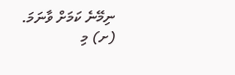ނިމޭނެ ކަމަށް ވާނަމަ.
(ށ) މި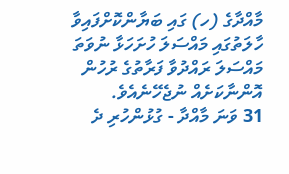މާއްދާގެ (ހ) ގައި ބަޔާންކޮށްފައިވާ ހާލަތުގައި މައްސަލަ ހުށަހަޅާ ނުވަތަ މައްސަލަ ރައްދުވާ ފަރާތުގެ ރުހުން އޮންނާކަށެއް ނުޖެހޭނެއެވެ.
31 ވަނަ މާއްދާ - ގުޅުންހުރި ދެ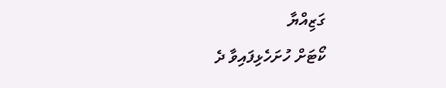ގަޒިއްޔާ
ކޯޓަށް ހުށަހެޅިފައިވާ ދެ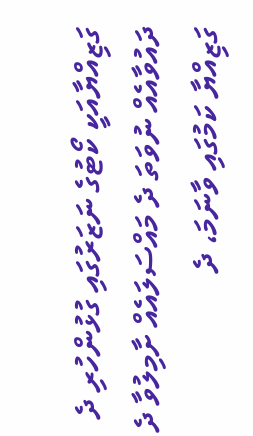ގަޒިއްޔާއަކީ ކޯޓުގެ ނަޒަރުގައި ގުޅުންހުރި ދެ ދައުވާއެއް ނުވަތަ ދެ މައްސަލައެއް ށާމިލުވާ ދެ ގަޒިއްޔާ ކަމުގައި ވާނަމަ، ދެ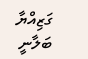ގަޒިއްޔާ ބަލާނީ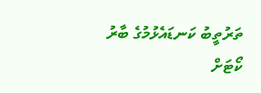ތަރުތީބު ކަނޑައެޅުމުގެ ބާރު ކޯޓަށް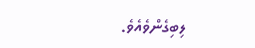ލިބިގެންވެއެވެ.